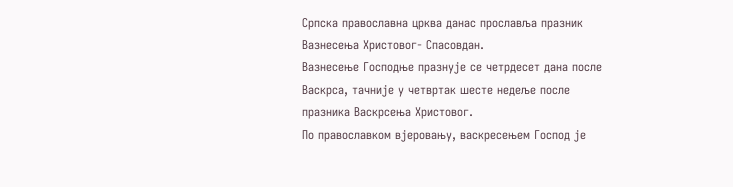Српска православна црква данас прославља празник Вазнесења Христовог- Спасовдан.
Вазнесење Господње празнује се четрдесет дана после Васкрса, тачније у четвртак шесте недеље после празника Васкрсења Христовог.
По православком вјеровању, васкресењем Господ је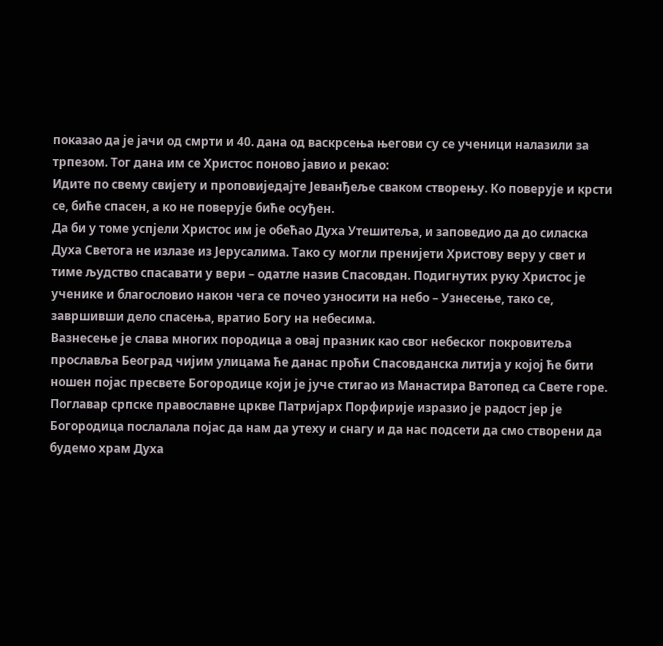показао да је јачи од смрти и 40. дана од васкрсења његови су се ученици налазили за трпезом. Тог дана им се Христос поново јавио и рекао:
Идите по свему свијету и проповиједајте Јеванђеље сваком створењу. Ко поверује и крсти се, биће спасен, а ко не поверује биће осуђен.
Да би у томе успјели Христос им је обећао Духа Утешитеља, и заповедио да до силаска Духа Светога не излазе из Јерусалима. Тако су могли пренијети Христову веру у свет и тиме људство спасавати у вери – одатле назив Спасовдан. Подигнутих руку Христос је ученике и благословио након чега се почео узносити на небо – Узнесење, тако се, завршивши дело спасења, вратио Богу на небесима.
Вазнесење је слава многих породица а овај празник као свог небеског покровитеља прославља Београд чијим улицама ће данас проћи Спасовданска литија у којој ће бити ношен појас пресвете Богородице који је јуче стигао из Манастира Ватопед са Свете горе.
Поглавар српске православне цркве Патријарх Порфирије изразио је радост јер је Богородица послалала појас да нам да утеху и снагу и да нас подсети да смо створени да будемо храм Духа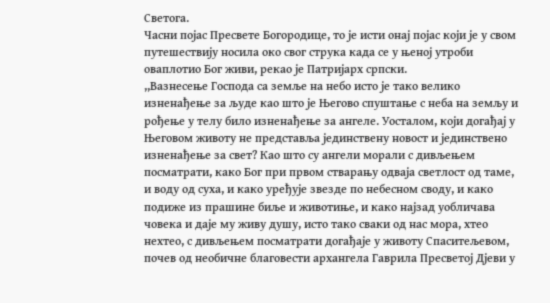Светога.
Часни појас Пресвете Богородице, то је исти онај појас који је у свом путешествију носила око свог струка када се у њеној утроби оваплотио Бог живи, рекао је Патријарх српски.
,,Вазнесење Господа са земље на небо исто је тако велико изненађење за људе као што је Његово спуштање с неба на земљу и рођење у телу било изненађење за ангеле. Уосталом, који догађај у Његовом животу не представља јединствену новост и јединствено изненађење за свет? Као што су ангели морали с дивљењем посматрати, како Бог при првом стварању одваја светлост од таме, и воду од суха, и како уређује звезде по небесном своду, и како подиже из прашине биље и животиње, и како најзад уобличава човека и даје му живу душу, исто тако сваки од нас мора, хтео нехтео, с дивљењем посматрати догађаје у животу Спаситељевом, почев од необичне благовести архангела Гаврила Пресветој Дјеви у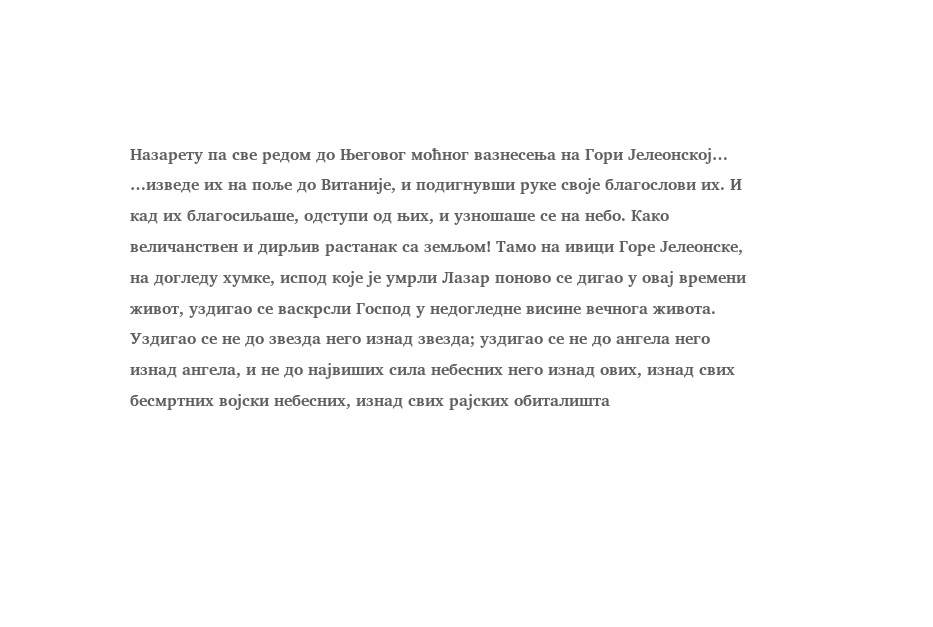Назарету па све редом до Његовог моћног вазнесења на Гори Јелеонској…
…изведе их на поље до Витаније, и подигнувши руке своје благослови их. И кад их благосиљаше, одступи од њих, и узношаше се на небо. Како величанствен и дирљив растанак са земљом! Тамо на ивици Горе Јелеонске, на догледу хумке, испод које је умрли Лазар поново се дигао у овај времени живот, уздигао се васкрсли Господ у недогледне висине вечнога живота. Уздигао се не до звезда него изнад звезда; уздигао се не до ангела него изнад ангела, и не до највиших сила небесних него изнад ових, изнад свих бесмртних војски небесних, изнад свих рајских обиталишта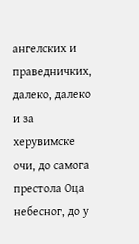ангелских и праведничких, далеко, далеко и за херувимске очи, до самога престола Оца небесног, до у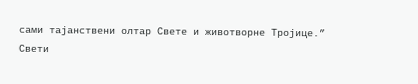сами тајанствени олтар Свете и животворне Тројице.”
Свети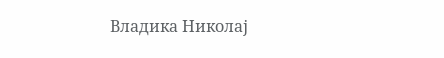Владика Николај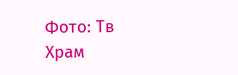Фото: Тв Храм